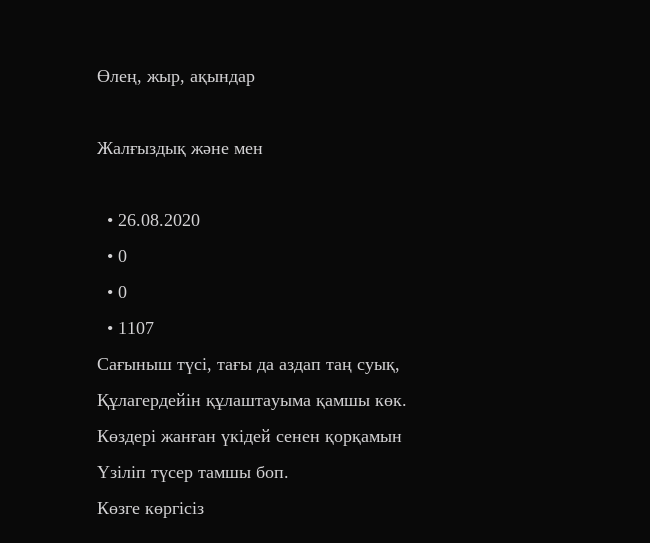Өлең, жыр, ақындар

Жалғыздық және мен

  • 26.08.2020
  • 0
  • 0
  • 1107
Сағыныш түсі, тағы да аздап таң суық,
Құлагердейін құлаштауыма қамшы көк.
Көздері жанған үкідей сенен қорқамын
Үзіліп түсер тамшы боп.
Көзге көргісіз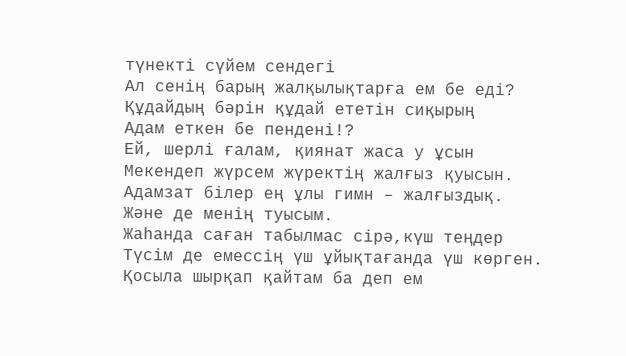түнекті сүйем сендегі
Ал сенің барың жалқылықтарға ем бе еді?
Құдайдың бәрін құдай ететін сиқырың
Адам еткен бе пендені!?
Ей, шерлі ғалам, қиянат жаса у ұсын
Мекендеп жүрсем жүректің жалғыз қуысын.
Адамзат білер ең ұлы гимн – жалғыздық.
Және де менің туысым.
Жаһанда саған табылмас сірә,күш теңдер
Түсім де емессің үш ұйықтағанда үш көрген.
Қосыла шырқап қайтам ба деп ем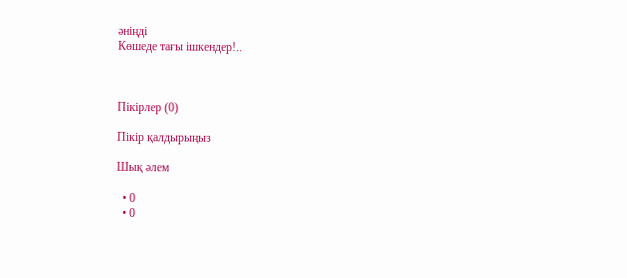әніңді
Көшеде тағы ішкендер!..



Пікірлер (0)

Пікір қалдырыңыз

Шық әлем

  • 0
  • 0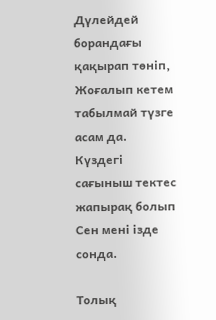Дүлейдей борандағы қақырап төніп,
Жоғалып кетем табылмай түзге асам да.
Күздегі сағыныш тектес жапырақ болып
Сен мені ізде сонда.

Толық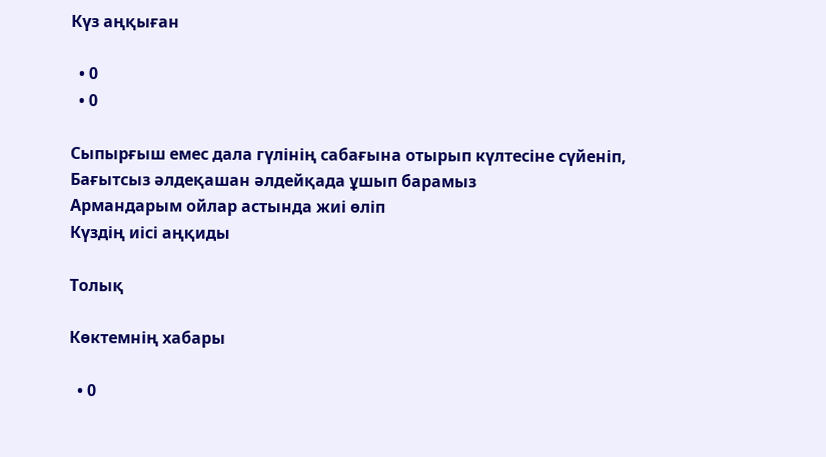Күз аңқыған

  • 0
  • 0

Сыпырғыш емес дала гүлінің сабағына отырып күлтесіне сүйеніп,
Бағытсыз әлдеқашан әлдейқада ұшып барамыз
Армандарым ойлар астында жиі өліп
Күздің иісі аңқиды

Толық

Көктемнің хабары

  • 0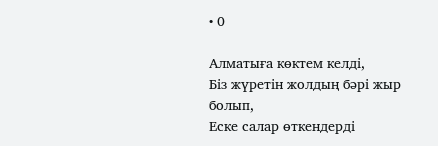• 0

Алматыға көктем келді,
Біз жүретін жолдың бәрі жыр болып,
Еске салар өткендерді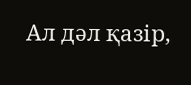Ал дәл қазір,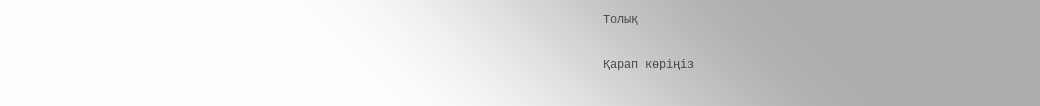Толық

Қарап көріңіз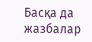Басқа да жазбалар